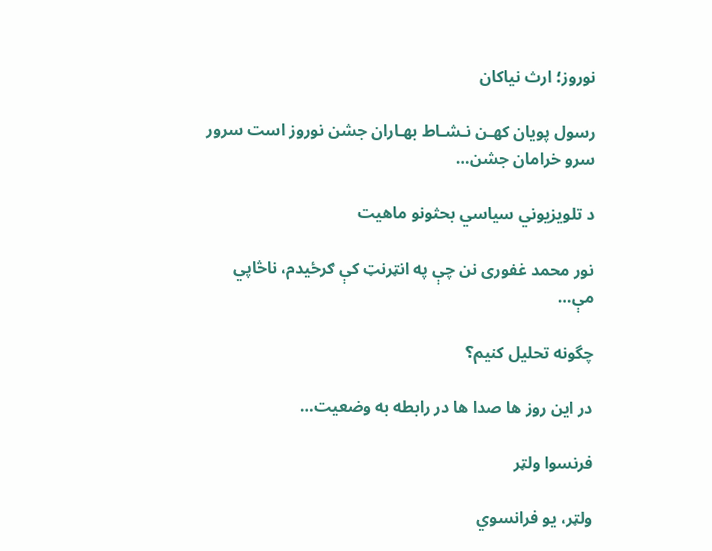نوروز؛ ارث نیاکان

رسول پویان کهـن نـشـاط بهـاران جشن نوروز است سرور سرو خرامان جشن…

د تلویزیوني سیاسي بحثونو ماهیت

نور محمد غفوری نن چې په انټرنټ کې ګرځیدم، ناڅاپي مې…

چگونه تحلیل کنیم؟

در این روز ها صدا ها در رابطه به وضعیت…

فرنسوا ولټر

ولټر، یو فرانسوي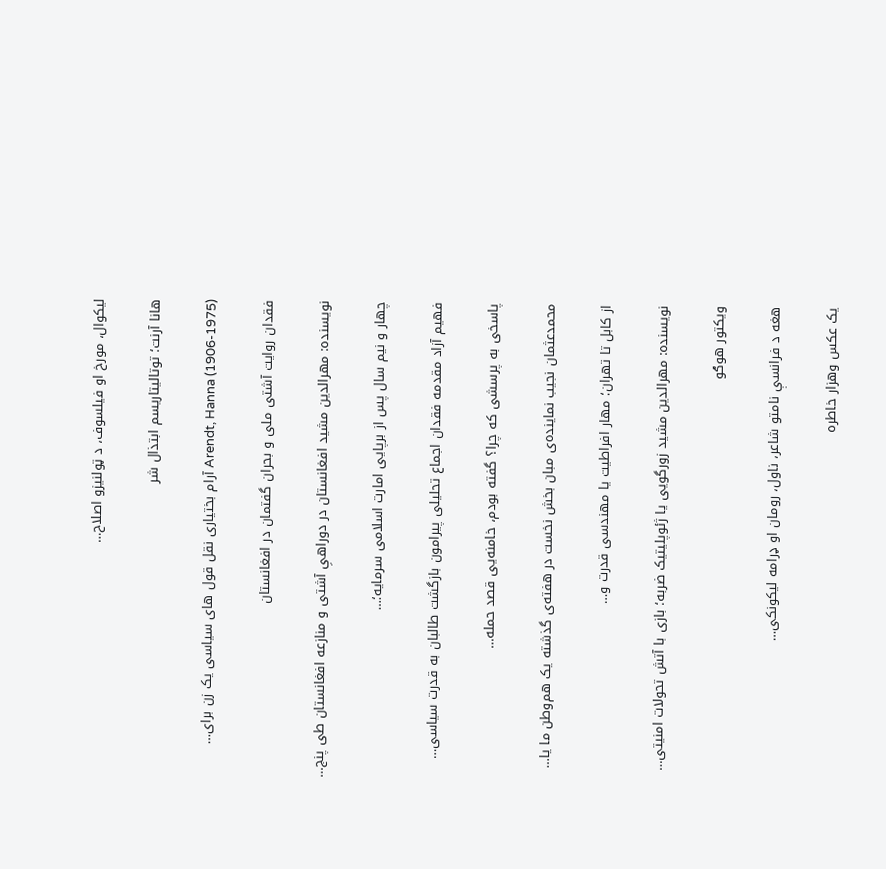لیکوال، مورخ او فیلسوف، د ټولنیزو اصلاح…

هانا آرنت؛ توتالیتاریسم ابتذال شر

Arendt, Hanna (1906-1975) آرام بختیاری نقل قول های سیاسی یک زن برای…

فقدان روایت آشتی ملی و بحران گفتمان در افغانستان

نویسنده: مهرالدین مشید افغانستان در دوراهیِ آشتی و منازعه افغانستان طی پنج…

چهار و نیم سال پس از برپایی امارت اسلامی سرمایه؛…

فهیم آزاد مقدمه فقدان اجماع تحلیلی پیرامون بازگشت طالبان به قدرت سیاسی…

پاسخی به پرسشی که چرا؟ گفته بودم، خامنه‌یی قصد حمله…

محمدعثمان نجیب نماینده‌ی مبان بخش نخست در هفته‌ی گذشته‌ یک هم‌وطن ما یا…

از کابل تا تهران؛ مهار افراطیت یا مهندسی قدرت و…

نویسنده: مهرالدین مشید زورگویی یا ژئوپلیتیک ضربه؛ بازی با آتش تحولات امنیتی…

ویکتور هوګو

هغه د فرانسې نامتو شاعر، ناول، رومان او ډرامه لیکونکی…

یک عکس وهزار خاطره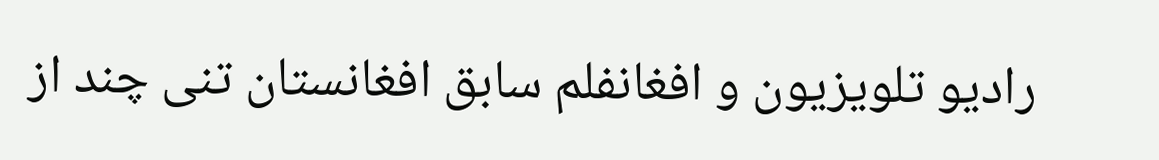راديو تلويزيون و افغانفلم سابق افغانستان تنى چند از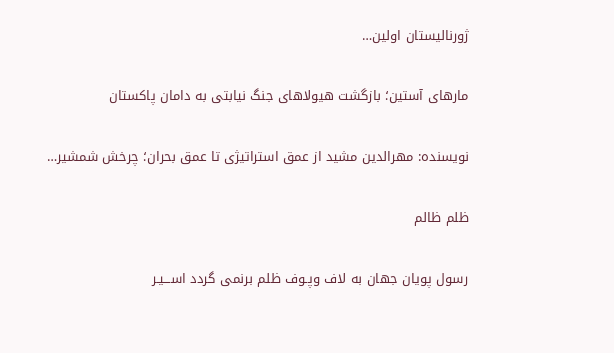ژورناليستان اولين…

مارهای آستین؛ بازگشت هیولاهای جنگ نیابتی به دامان پاکستان

نویسنده: مهرالدین مشید از عمق استراتیژی تا عمق بحران؛ چرخش شمشیر…

ظلم ظالم

رسول پویان جهان به لاف وپـوف ظلم برنمی گردد اســـیـر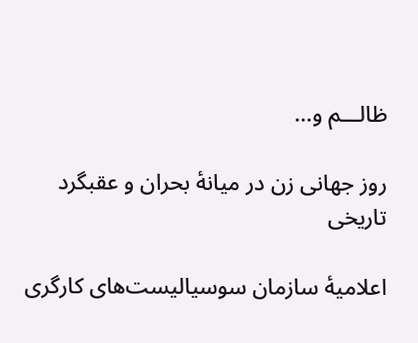ظالـــم و…

روز جهانی زن در میانۀ بحران و عقبگرد تاریخی

اعلامیۀ سازمان سوسیالیست‌های کارگری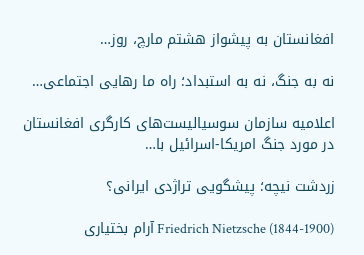افغانستان به پیشواز هشتم مارچ، روز…

نه به جنگ، نه به استبداد؛ راه ما رهایی اجتماعی…

اعلامیه سازمان سوسیالیست‌های کارگری افغانستان در مورد جنگ امریکا-اسرائیل با…

زردشت نیچه؛ پیشگویی تراژدی ایرانی؟

Friedrich Nietzsche (1844-1900) آرام بختیاری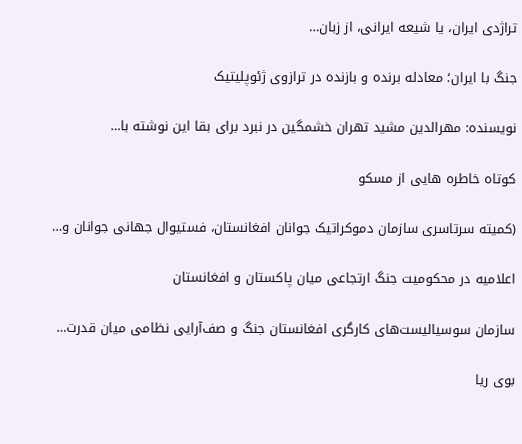تراژدی ایران، یا شیعه ایرانی، از زبان…

جنگ با ایران؛ معادله برنده و بازنده در ترازوی ژئوپلیتیک

نویسنده: مهرالدین مشید تهران خشمگین در نبرد برای بقا این نوشته با…

کوتاه خاطره هایی از مسکو

(کمیته سرتاسری سازمان دموکراتیک جوانان افغانستان، فستیوال جهانی جوانان و…

اعلامیه در محکومیت جنگ ارتجاعی میان پاکستان و افغانستان

سازمان سوسیالیست‌های کارگری افغانستان جنگ و صف‌آرایی نظامی میان قدرت…

بوی ریا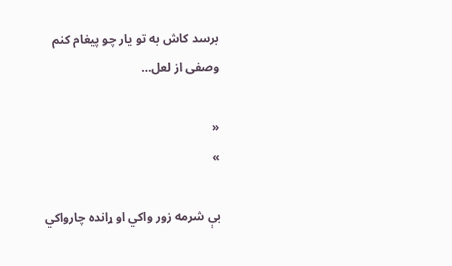برسد کاش به تو یار چو پیغام کنم  وصفی از لعل…

«
»

بې شرمه زور واکي او ړانده چارواکي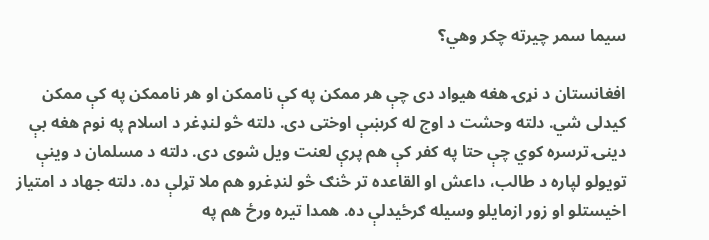سيما سمر چيرته چکر وهي؟

افغانستان د نړۍ هغه هيواد دی چې هر ممکن په کې ناممکن او هر ناممکن په کې ممکن کيدلی شي. دلته وحشت د اوج له کرښې اوختی دی. دلته څو لنډغر د اسلام په نوم هغه بې دينۍ ترسره کوي چې حتا په کفر کې هم پرې لعنت ويل شوی دی. دلته د مسلمان د وينې تويولو لپاره د طالب، داعش او القاعده تر څنګ څو لنډغرو هم ملا تړلې ده. دلته جهاد د امتياز اخيستلو او زور ازمايلو وسيله ګرځيدلې ده. همدا تيره ورځ هم په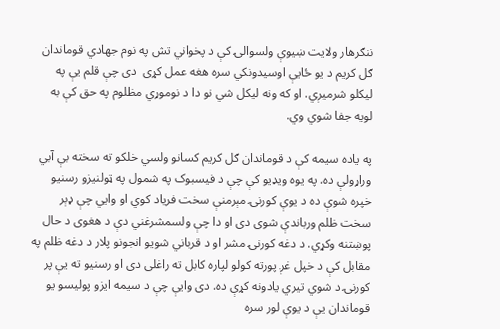ننګرهار ولايت ښيوې ولسوالۍ کې د پخواني تش په نوم جهادي قوماندان ګل کريم د يو ځايې اوسيدونکي سره هغه عمل کړی  دی چې قلم يې په ليکلو شرميږي. او که ونه ليکل شي نو دا د نوموړي مظلوم په حق کې به لويه جفا شوي وي.

په ياده سيمه کې د قوماندان ګل کریم کسانو ولسي خلکو ته سخته بې آبي وراړولې ده. په یوه ویډیو کې چې د فیسبوک په شمول په ټولنیزو رسنیو خپره شوې ده د یوې کورنۍ مېرمنې سخت فریاد کوي او وایي چې ډېر سخت ظلم ورباندې شوی دی او دا چې ولسمشرغني دې د هغوی د حال پوښتنه وکړي. د دغه کورنۍ مشر او د قرباني شويو انجونو پلار د دغه ظلم په مقابل کې د خپل غږ پورته کولو لپاره کابل ته راغلی دی او رسنيو ته يې پر کورنۍ د شوي تيري يادونه کړې ده. دی وايې چې د سيمه ايزو پوليسو يو قوماندان يې د يوې لور سره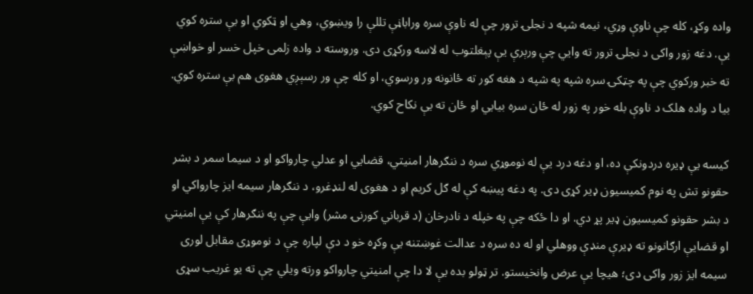واده وکړ، کله چې ناوې وړي، نیمه شپه د نجلۍ ترور چې له ناوې سره وراباڼې تللې را ویښوي، وهي او ټکوي او بې ستره کوي یې. دغه زور واکی د نجلۍ ترور ته وایي چې ورېرې یې پېغلتوب له لاسه ورکړی دی. وروسته د واده زلمی خپل خسر او خواښې ته خبر ورکوي چې په چټکۍ سره شپه په شپه د هغه کور ته ځانونه ور ورسوي، او کله چې ور رسېږي هغوی هم بې ستره کوي. بیا د واده هلک د ناوې بله خور په زور له ځان سره بیایي او ځان ته یې نکاح کوي.

کيسه يې ډيره دردونکې ده، او دغه درد يې له نوموړي سره د ننګرهار امنيتي، قضايي او عدلي چارواکو او د سيما سمر د بشر حقونو تش په نوم کميسيون ډیر کړی دی. په دغه پيښه کې له ګل کريم او د هغوی له لنډغرو، د ننګرهار سيمه ايز چارواکي او د بشر حقونو کميسيون ډیر پړ دي. او دا ځکه چې په خپله د نادرخان (د قرباني کورنۍ مشر) وايې چې په ننګرهار کې يې امنيتي او قضايې ارګانونو ته ډيرې منډې ووهلي او له ده سره د عدالت غوښتنه يې وکړه خو د دې لپاره چې د نوموړی مقابل لوری سيمه ايز زور واکی دی؛ هيچا يې عرض وانخيستو. تر ټولو بده يې لا دا چې امنيتي چارواکو ورته ويلي چې ته يو غريب سړی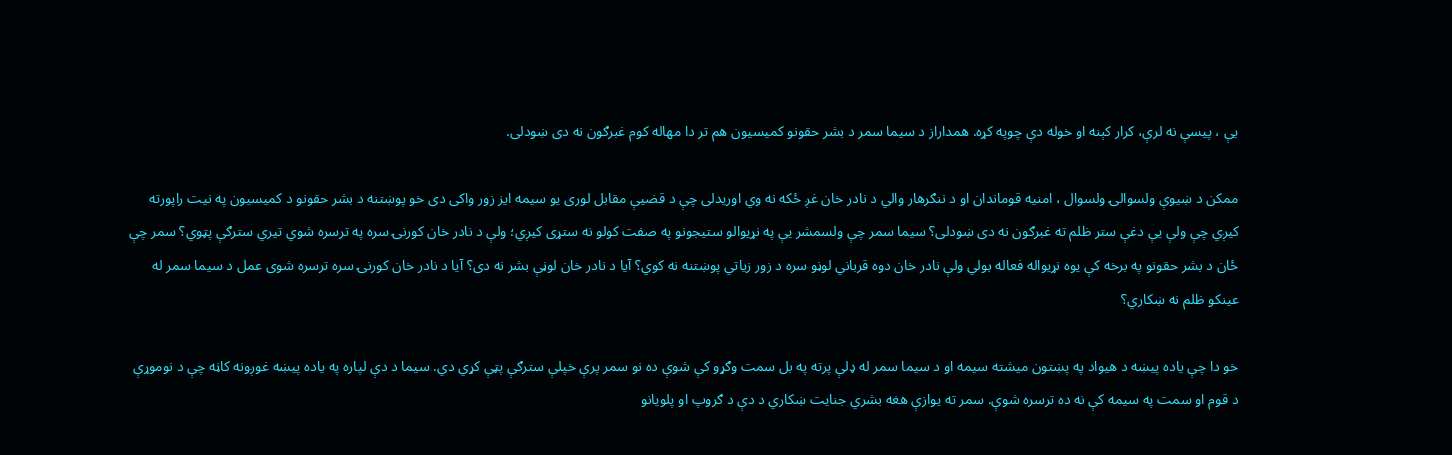يې ، پيسې نه لرې، کرار کېنه او خوله دې چوپه کړه. همداراز د سيما سمر د بشر حقونو کميسيون هم تر دا مهاله کوم غبرګون نه دی ښودلی.

ممکن د ښيوې ولسوالۍ ولسوال ، امنيه قوماندان او د ننګرهار والي د نادر خان غږ ځکه نه وي اوريدلی چې د قضيې مقابل لوری يو سيمه ايز زور واکی دی خو پوښتنه د بشر حقونو د کميسيون په نيت راپورته کيږي چې ولې يې دغې ستر ظلم ته غبرګون نه دی ښودلی؟ سيما سمر چې ولسمشر يې په نړيوالو ستيجونو په صفت کولو نه ستړی کيږي؛ ولې د نادر خان کورنۍ سره په ترسره شوي تيري سترګې پټوي؟ سمر چې ځان د بشر حقونو په برخه کې يوه نړيواله فعاله بولي ولې نادر خان دوه قرباني لوڼو سره د زور زياتي پوښتنه نه کوي؟ آيا د نادر خان لوڼې بشر نه دی؟ آيا د نادر خان کورنۍ سره ترسره شوی عمل د سيما سمر له عينکو ظلم نه ښکاري؟

خو دا چې ياده پيښه د هيواد په پښتون ميشته سيمه او د سيما سمر له ډلې پرته په بل سمت وګړو کې شوې ده نو سمر پرې خپلې سترګې پټې کړي دي. سيما د دې لپاره په ياده پيښه غوږونه کاڼه چې د نوموړې د قوم او سمت په سيمه کې نه ده ترسره شوې. سمر ته يوازې هغه بشري جنايت ښکاري د دې د ګروپ او پلويانو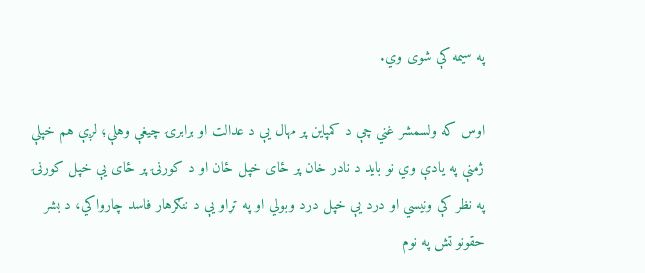په سيمه کې شوی وي.

اوس که ولسمشر غني چې د کمپاين پر مهال يې د عدالت او برابرۍ چيغې وهلې؛ لږې هم خپلې ژمنې په يادې وي نو بايد د نادر خان پر ځای خپل ځان او د کورنۍ پر ځای يې خپل کورنۍ په نظر کې ونيسي او درد يې خپل درد وبولي او په تړاو يې د ننګرهار فاسد چارواکي، د بشر حقونو تش په نوم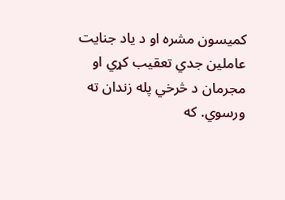کميسون مشره او د ياد جنايت عاملين جدي تعقيب کړي او مجرمان د څرخي پله زندان ته ورسوي. که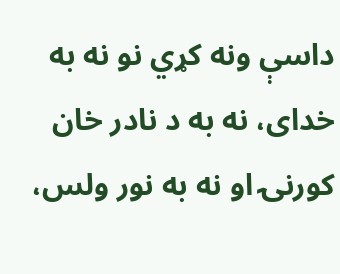داسې ونه کړي نو نه به خدای، نه به د نادر خان کورنۍ او نه به نور ولس،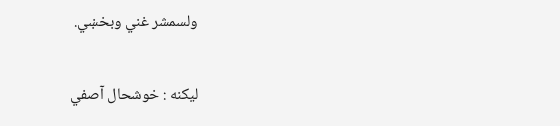ولسمشر غني وبخښي.

لیکنه : خوشحال آصفي